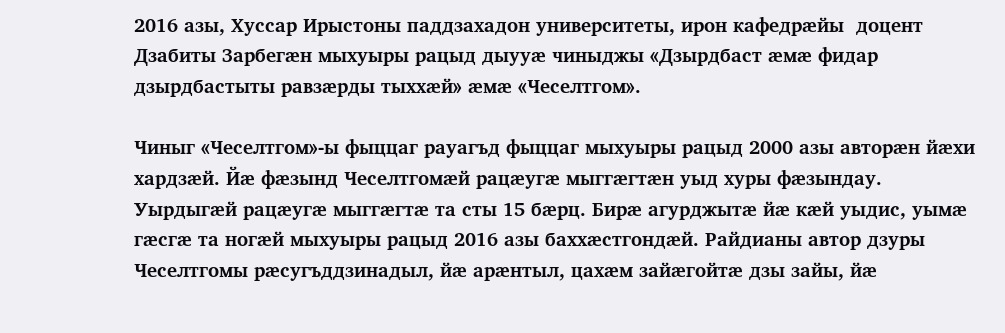2016 азы, Хуссар Ирыстоны паддзахадон университеты, ирон кафедрæйы  доцент Дзабиты Зарбегæн мыхуыры рацыд дыууæ чиныджы «Дзырдбаст æмæ фидар дзырдбастыты равзæрды тыххæй» æмæ «Чеселтгом».

Чиныг «Чеселтгом»-ы фыццаг рауагъд фыццаг мыхуыры рацыд 2000 азы авторæн йæхи хардзæй. Йæ фæзынд Чеселтгомæй рацæугæ мыггæгтæн уыд хуры фæзындау. Уырдыгæй рацæугæ мыггæгтæ та сты 15 бæрц. Бирæ агурджытæ йæ кæй уыдис, уымæ гæсгæ та ногæй мыхуыры рацыд 2016 азы баххæстгондæй. Райдианы автор дзуры Чеселтгомы рæсугъддзинадыл, йæ арæнтыл, цахæм зайæгойтæ дзы зайы, йæ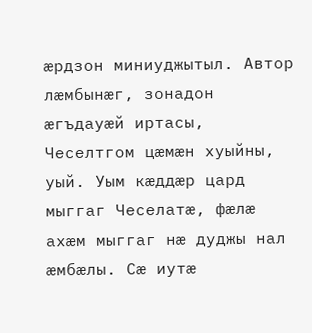æрдзон миниуджытыл. Автор лæмбынæг, зонадон æгъдауæй иртасы, Чеселтгом цæмæн хуыйны, уый. Уым кæддæр цард мыггаг Чеселатæ, фæлæ ахæм мыггаг нæ дуджы нал æмбæлы. Сæ иутæ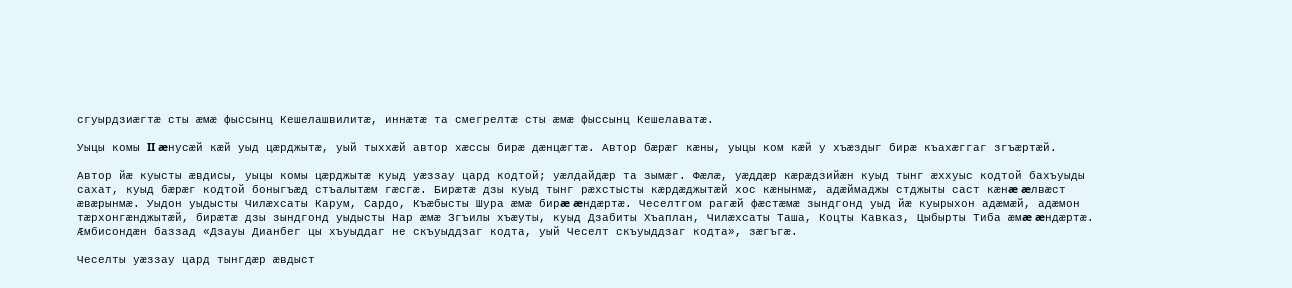сгуырдзиæгтæ сты æмæ фыссынц Кешелашвилитæ, иннæтæ та смегрелтæ сты æмæ фыссынц Кешелаватæ.

Уыцы комы II æнусæй кæй уыд цæрджытæ, уый тыххæй автор хæссы бирæ дæнцæгтæ. Автор бæрæг кæны, уыцы ком кæй у хъæздыг бирæ къахæггаг згъæртæй.

Автор йæ куысты æвдисы, уыцы комы цæрджытæ куыд уæззау цард кодтой; уæлдайдæр та зымæг. Фæлæ, уæддæр кæрæдзийæн куыд тынг æххуыс кодтой бахъуыды сахат, куыд бæрæг кодтой боныгъæд стъалытæм гæсгæ. Бирæтæ дзы куыд тынг рæхстысты кæрдæджытæй хос кæнынмæ, адæймаджы стджыты саст кæнæ æлвæст æвæрынмæ. Уыдон уыдысты Чилæхсаты Карум, Сардо, Къæбысты Шура æмæ бирæ æндæртæ. Чеселтгом рагæй фæстæмæ зындгонд уыд йæ куырыхон адæмæй, адæмон тæрхонгæнджытæй, бирæтæ дзы зындгонд уыдысты Нар æмæ Згъилы хъæуты, куыд Дзабиты Хъаплан, Чилæхсаты Таша, Коцты Кавказ, Цыбырты Тиба æмæ æндæртæ. Æмбисондæн баззад «Дзауы Дианбег цы хъуыддаг не скъуыддзаг кодта, уый Чеселт скъуыддзаг кодта», зæгъгæ.

Чеселты уæззау цард тынгдæр æвдыст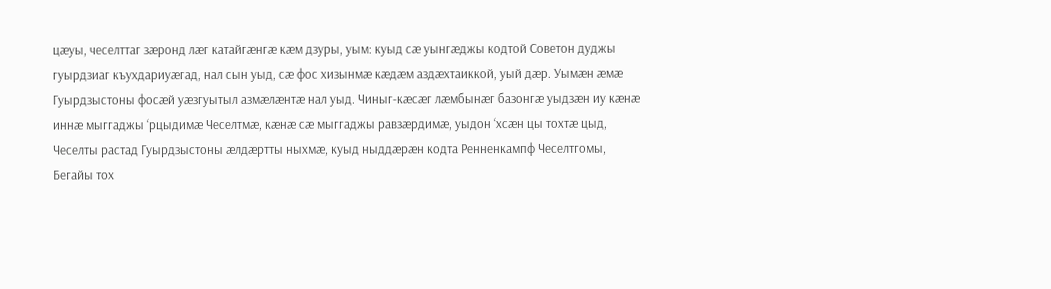цæуы, чеселттаг зæронд лæг катайгæнгæ кæм дзуры, уым: куыд сæ уынгæджы кодтой Советон дуджы гуырдзиаг къухдариуæгад, нал сын уыд, сæ фос хизынмæ кæдæм аздæхтаиккой, уый дæр. Уымæн æмæ Гуырдзыстоны фосæй уæзгуытыл азмæлæнтæ нал уыд. Чиныг-кæсæг лæмбынæг базонгæ уыдзæн иу кæнæ иннæ мыггаджы ‘рцыдимæ Чеселтмæ, кæнæ сæ мыггаджы равзæрдимæ, уыдон ‘хсæн цы тохтæ цыд, Чеселты растад Гуырдзыстоны æлдæртты ныхмæ, куыд ныддæрæн кодта Ренненкампф Чеселтгомы, Бегайы тох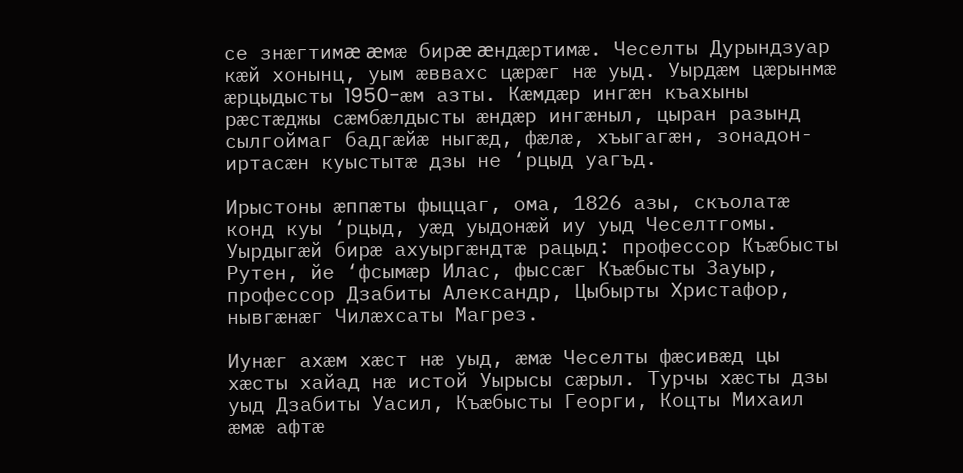се знæгтимæ æмæ бирæ æндæртимæ. Чеселты Дурындзуар кæй хонынц, уым æввахс цæрæг нæ уыд. Уырдæм цæрынмæ æрцыдысты 1950-æм азты. Кæмдæр ингæн къахыны рæстæджы сæмбæлдысты æндæр ингæныл, цыран разынд сылгоймаг бадгæйæ ныгæд, фæлæ, хъыгагæн, зонадон-иртасæн куыстытæ дзы не ‘рцыд уагъд.

Ирыстоны æппæты фыццаг, ома, 1826 азы, скъолатæ конд куы ‘рцыд, уæд уыдонæй иу уыд Чеселтгомы. Уырдыгæй бирæ ахуыргæндтæ рацыд: профессор Къæбысты Рутен, йе ‘фсымæр Илас, фыссæг Къæбысты Зауыр, профессор Дзабиты Александр, Цыбырты Христафор, нывгæнæг Чилæхсаты Магрез.

Иунæг ахæм хæст нæ уыд, æмæ Чеселты фæсивæд цы хæсты хайад нæ истой Уырысы сæрыл. Турчы хæсты дзы уыд Дзабиты Уасил, Къæбысты Георги, Коцты Михаил æмæ афтæ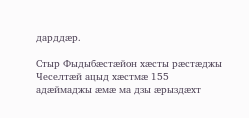дарддæр.

Стыр Фыдыбæстæйон хæсты рæстæджы Чеселтæй ацыд хæстмæ 155 адæймаджы æмæ ма дзы æрыздæхт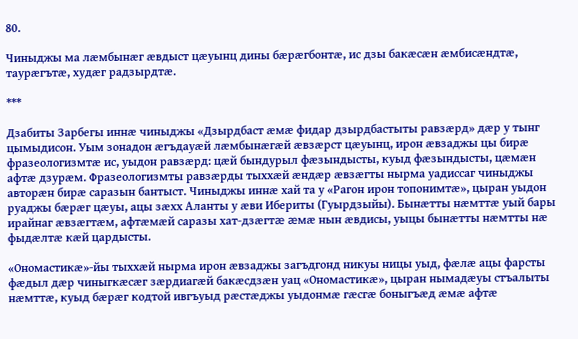80.

Чиныджы ма лæмбынæг æвдыст цæуынц дины бæрæгбонтæ, ис дзы бакæсæн æмбисæндтæ, таурæгътæ, худæг радзырдтæ.

***

Дзабиты Зарбегы иннæ чиныджы «Дзырдбаст æмæ фидар дзырдбастыты равзæрд» дæр у тынг цымыдисон. Уым зонадон æгъдауæй лæмбынæгæй æвзæрст цæуынц, ирон æвзаджы цы бирæ фразеологизмтæ ис, уыдон равзæрд: цæй бындурыл фæзындысты, куыд фæзындысты, цæмæн афтæ дзурæм. Фразеологизмты равзæрды тыххæй æндæр æвзæгты нырма уадиссаг чиныджы авторæн бирæ саразын бантыст. Чиныджы иннæ хай та у «Рагон ирон топонимтæ», цыран уыдон руаджы бæрæг цæуы, ацы зæхх Аланты у æви Ибериты (Гуырдзыйы). Бынæтты нæмттæ уый бары ирайнаг æвзæгтæм, афтæмæй саразы хат-дзæгтæ æмæ нын æвдисы, уыцы бынæтты нæмтты нæ фыдæлтæ кæй цардысты.

«Ономастикæ»-йы тыххæй нырма ирон æвзаджы загъдгонд никуы ницы уыд, фæлæ ацы фарсты фæдыл дæр чиныгкæсæг зæрдиагæй бакæсдзæн уац «Ономастикæ», цыран нымадæуы стъалыты нæмттæ, куыд бæрæг кодтой ивгъуыд рæстæджы уыдонмæ гæсгæ боныгъæд æмæ афтæ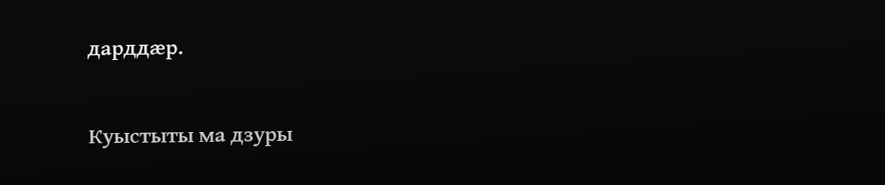дарддæр.

Куыстыты ма дзуры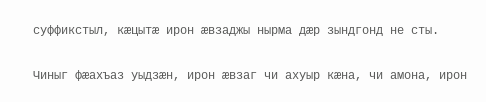суффикстыл, кæцытæ ирон æвзаджы нырма дæр зындгонд не сты.

Чиныг фæахъаз уыдзæн, ирон æвзаг чи ахуыр кæна, чи амона, ирон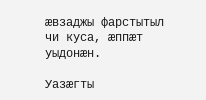æвзаджы фарстытыл чи куса, æппæт уыдонæн.

Уазæгты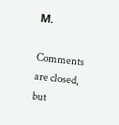М.

Comments are closed, but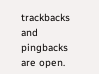trackbacks and pingbacks are open.